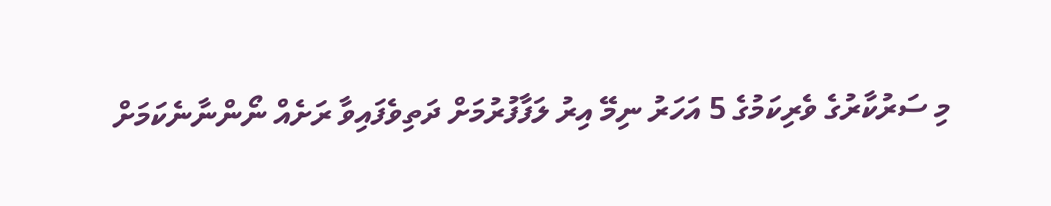މި ސަރުކާރުގެ ވެރިކަމުގެ 5 އަހަރު ނިމޭ އިރު ލަފާފުރުމަށް ދަތިވެފައިވާ ރަށެއް ނޯންނާނެކަމަށް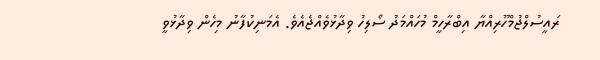ރައީސުލްޖުމްހޫރިއްޔާ އިބްރާހީމް މުހައްމަދު ސޯލިހު ވިދާޅުވެއްޖެއެވެ. އެމަނިކުފާނު މިހެން ވިދާޅުވީ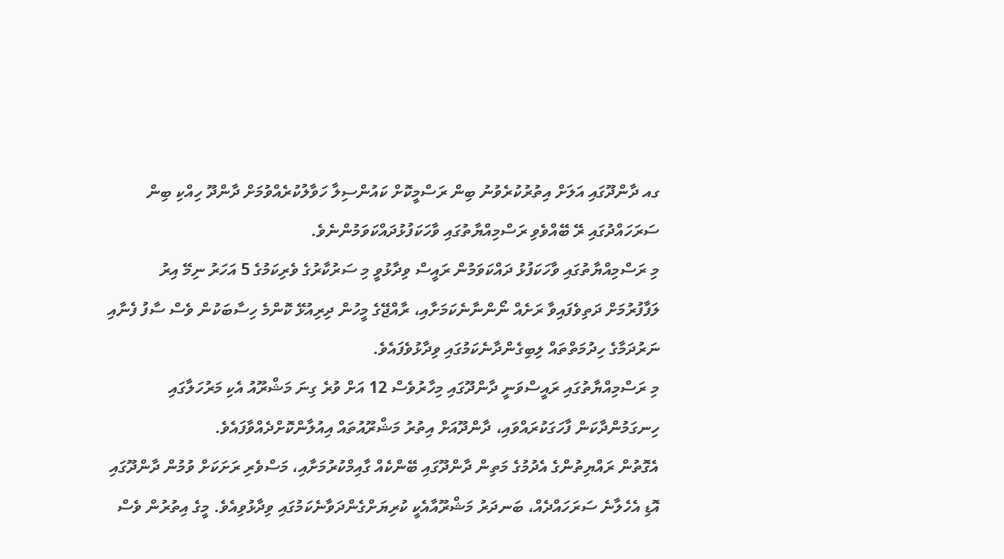ގއ ދާންދޫގައި އަލަށް އިތުރުކުރެވުނު ބިން ރަސްމީކޮށް ކައުންސިލާ ހަވާލުކުރެއްވުމަށް ދާންދޫ ހިއްކި ބިން ސަރަހައްދުގައި ރޭ ބޭއްވެވި ރަސްމިއްޔާތުގައި ވާހަކަފުޅުދައްކަވަމުންނެވެ.
މި ރަސްމިއްޔާތުގައި ވާހަކަފުޅު ދައްކަވަމުން ރައީސް ވިދާޅުވީ މި ސަރުކާރުގެ ވެރިކަމުގެ 5 އަހަރު ނިމޭ އިރު ލަފާފުރުމަށް ދަތިވެފައިވާ ރަށެއް ނޯންނާނެކަމަށާއި، ރާއްޖޭގެ މީހުން ދިރިއުޅޭ ކޮންމެ ހިސާބަކުން ވެސް ސާފު ފެނާއި ނަރުދަމާގެ ހިދުމަތްތައް ލިބިގެންދާނެކަމުގައި ވިދާޅުވެފައެވެ.
މި ރަސްމިއްޔާތުގައި ރައީސްވަނީ ދާންދޫގައި މިހާރުވެސް 12 އަށް ވުރެ ގިނަ މަޝްރޫއު އެކި މަރުހަލާގައި ހިނގަމުންދާކަން ފާހަގަކުރައްވައި، ދާންދޫއަށް އިތުރު މަޝްރޫއުތައް އިއުލާންކޮށްދެއްވާފައެވެ.
އެގޮތުން ރައްޔިތުންގެ އެދުމުގެ މަތިން ދާންދޫގައި ބޭންކެއް ގާއިމްކުރުމަށާއި، މަސްވެރި ރަށަކަށް ވުމުން ދާންދޫގައި އޮޑި އެހެލާނެ ސަރަހައްދެއް، ބަނދަރު މަޝްރޫއާއެކީ ކުރިޔަށްގެންދަވާނެކަމުގައި ވިދާޅުވިއެވެ. މީގެ އިތުރުން ވެސް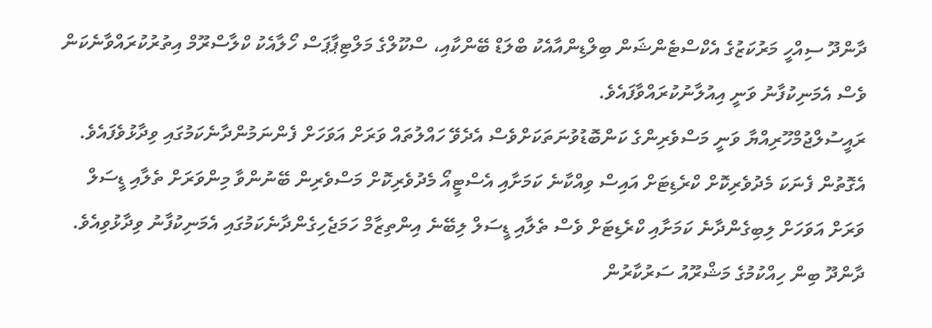ދާންދޫ ސިއްހީ މަރުކަޒުގެ އެކްސްޓެންޝަން ބިލްޑިންއާއެކު ބްލަޑް ބޭންކާއި، ސްކޫލްގެ މަލްޓިޕާޕަސް ހޯލާއެކު ކްލާސްރޫމް އިތުރުކުރައްވާނެކަން ވެސް އެމަނިކުފާނު ވަނީ އިއުލާނުކުރައްވާފައެވެ.
ރައީސުލްޖުމްހޫރިއްޔާ ވަނީ މަސްވެރިންގެ ކަންބޮޑުވުނަތަކަށްވެސް އެދެވޭ ހައްލުތައް ވަރަށް އަވަހަށް ފެންނަމުންދާނެކަމުގައި ވިދާޅުވެފައެވެ. އެގޮތުން ފެނަކަ މެދުވެރިކޮށް ކްރެޑިޓަށް އައިސް ވިއްކާނެ ކަމަށާއި އެސްޓީއޯ މެދުވެރިކޮށް މަސްވެރިން ބޭނުންވާ މިންވަރަށް ތެލާއި ޑީސަލް ވަރަށް އަވަހަށް ލިބިގެންދާނެ ކަމަށާއި ކްރެޑިޓަށް ވެސް ތެލާއި ޑީސަލް ލިބޭނެ އިންތިޒާމް ހަމަޖެހިގެންދާނެކަމުގައި އެމަނިކުފާނު ވިދާޅުވިއެވެ.
ދާންދޫ ބިން ހިއްކުމުގެ މަޝްރޫއު ސަރުކާރުން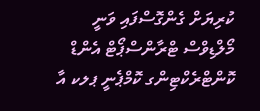ކުރިޔަށް ގެންގޮސްފައި ވަނީ މޯލްޑިވްސް ޓްރާންސްޕޯޓް އެންޑް ކޮންޓްރެކްޓިންގ ކޮމްޕެނީ ޕލކ އާ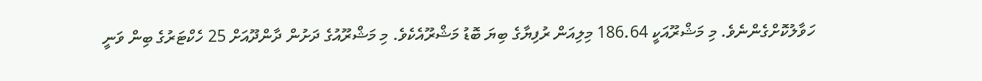ހަވާލުކޮށްގެންނެވެ. މި މަޝްރޫއަކީ 186.64 މިލިއަން ރުފިޔާގެ ބިޔަ ބޮޑު މަޝްރޫއެކެވެ. މި މަޝްރޫއުގެ ދަށުން ދާންދޫއަށް 25 ހެކްޓަރުގެ ބިން ވަނީ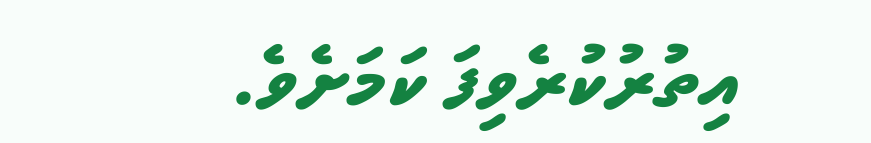އިތުރުކުރެވިފަ ކަމަށެވެ.